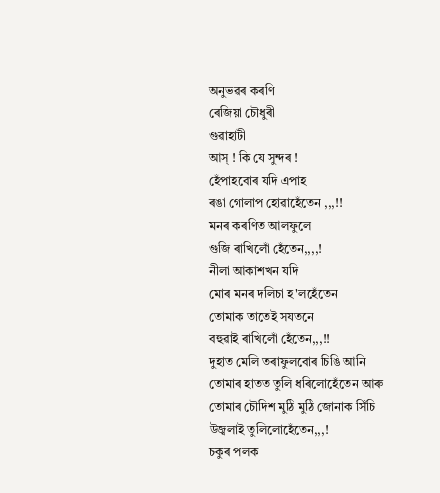অনুভৱৰ কৰণি
ৰেজিয়া চৌধুৰী
গুৱাহাটী
আস্ ! কি যে সুন্দৰ !
হেঁপাহবোৰ যদি এপাহ
ৰঙা গোলাপ হোৱাহেঁতেন ,,,!!
মনৰ কৰণিত আলফুলে
গুজি ৰাখিলোঁ হেঁতেন,,,,!
নীলা আকাশখন যদি
মোৰ মনৰ দলিচা হ'লহেঁতেন
তোমাক তাতেই সযতনে
বহুৱাই ৰাখিলোঁ হেঁতেন,,,!!
দুহাত মেলি তৰাফুলবোৰ চিঙি আনি
তোমাৰ হাতত তুলি ধৰিলোহেঁতেন আৰু
তোমাৰ চৌদিশ মুঠি মুঠি জোনাক সিঁচি
উজ্বলাই তুলিলোহেঁতেন,,,!
চকুৰ পলক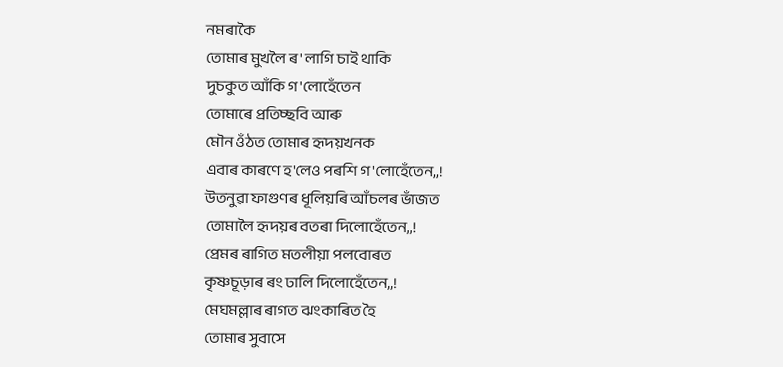নমৰাকৈ
তোমাৰ মুখলৈ ৰ' লাগি চাই থাকি
দুচকুত আঁকি গ'লোহেঁতেন
তোমাৰে প্ৰতিচ্ছবি আৰু
মৌন ওঁঠত তোমাৰ হৃদয়খনক
এবাৰ কাৰণে হ'লেও পৰশি গ'লোহেঁতেন,,!
উতনুৱা ফাগুণৰ ধূলিয়ৰি আঁচলৰ ভাঁজত
তোমালৈ হৃদয়ৰ বতৰা দিলোহেঁতেন,,!
প্ৰেমৰ ৰাগিত মতলীয়া পলবোৰত
কৃষ্ণচূড়াৰ ৰং ঢালি দিলোহেঁতেন,,!
মেঘমল্লাৰ ৰাগত ঝংকাৰিত হৈ
তোমাৰ সুবাসে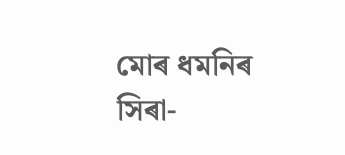মোৰ ধমনিৰ
সিৰা-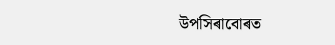উপসিৰাবোৰত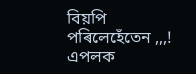বিয়পি পৰিলেহেঁতেন ,,,!
এপলক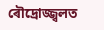ৰৌদ্রোজ্জ্বলত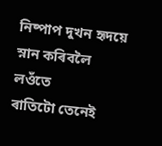নিষ্পাপ দুখন হৃদয়ে
স্নান কৰিবলৈ লওঁতে
ৰাতিটো তেনেই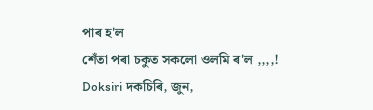পাৰ হ'ল
শেঁতা পৰা চকুত সকলো ওলমি ৰ'ল ,,,,!
Doksiri দকচিৰি, জুন,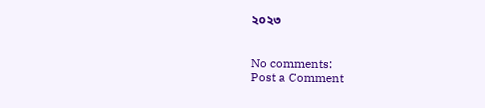২০২৩


No comments:
Post a Comment